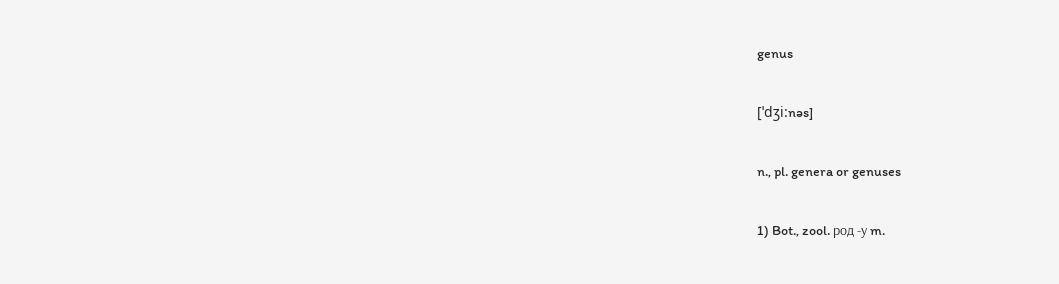genus

[ˈdʒi:nəs]

n., pl. genera or genuses

1) Bot., zool. род -у m.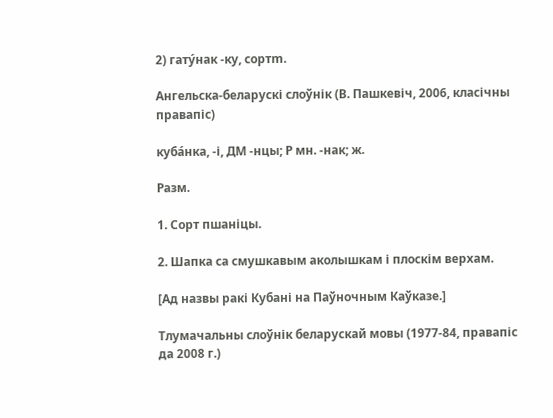2) гату́нак -ку, сортm.

Ангельска-беларускі слоўнік (В. Пашкевіч, 2006, класічны правапіс)

куба́нка, ‑і, ДМ ‑нцы; Р мн. ‑нак; ж.

Разм.

1. Сорт пшаніцы.

2. Шапка са смушкавым аколышкам і плоскім верхам.

[Ад назвы ракі Кубані на Паўночным Каўказе.]

Тлумачальны слоўнік беларускай мовы (1977-84, правапіс да 2008 г.)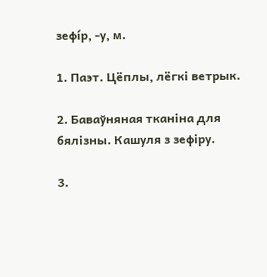зефі́р, ‑у, м.

1. Паэт. Цёплы, лёгкі ветрык.

2. Баваўняная тканіна для бялізны. Кашуля з зефіру.

3.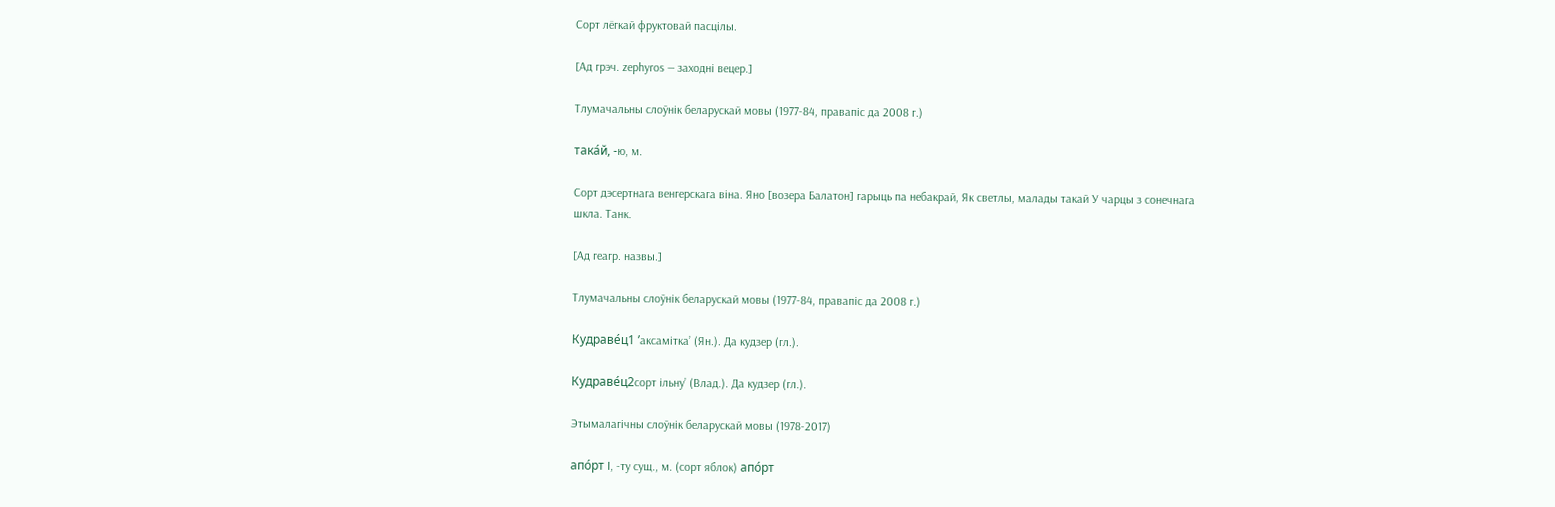Сорт лёгкай фруктовай пасцілы.

[Ад грэч. zephyros — заходні вецер.]

Тлумачальны слоўнік беларускай мовы (1977-84, правапіс да 2008 г.)

така́й, ‑ю, м.

Сорт дэсертнага венгерскага віна. Яно [возера Балатон] гарыць па небакрай, Як светлы, малады такай У чарцы з сонечнага шкла. Танк.

[Ад геагр. назвы.]

Тлумачальны слоўнік беларускай мовы (1977-84, правапіс да 2008 г.)

Кудраве́ц1 ’аксамітка’ (Ян.). Да кудзер (гл.).

Кудраве́ц2сорт ільну’ (Влад.). Да кудзер (гл.).

Этымалагічны слоўнік беларускай мовы (1978-2017)

апо́рт I, -ту сущ., м. (сорт яблок) апо́рт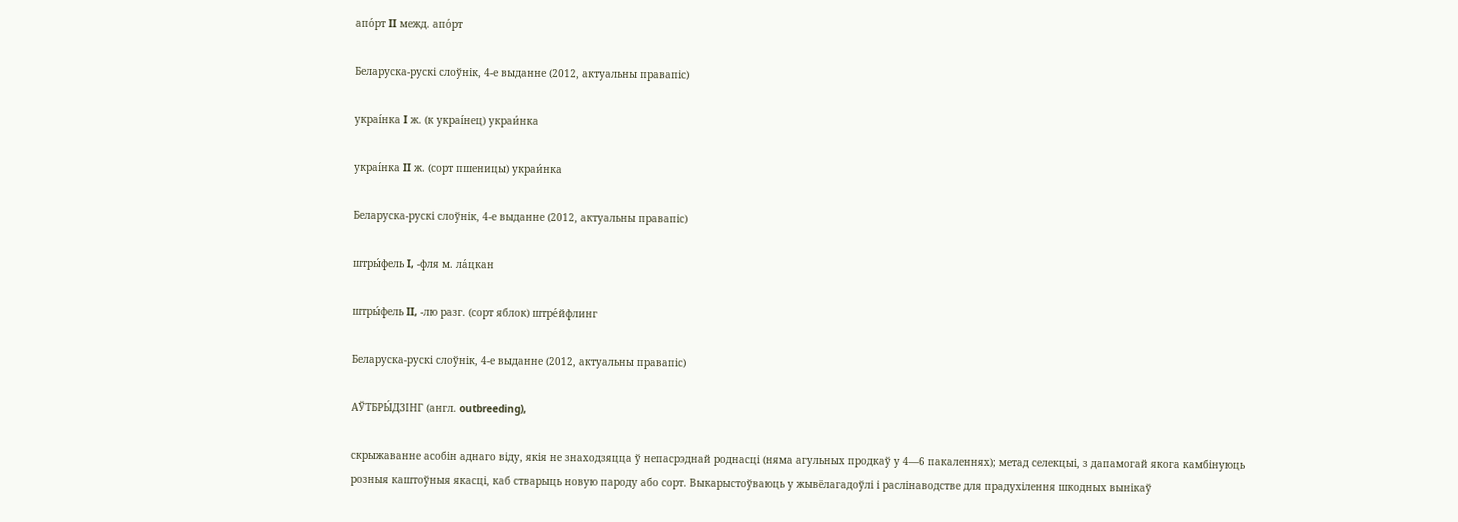апо́рт II межд. апо́рт

Беларуска-рускі слоўнік, 4-е выданне (2012, актуальны правапіс)

украі́нка I ж. (к украі́нец) украи́нка

украі́нка II ж. (сорт пшеницы) украи́нка

Беларуска-рускі слоўнік, 4-е выданне (2012, актуальны правапіс)

штры́фель I, -фля м. ла́цкан

штры́фель II, -лю разг. (сорт яблок) штре́йфлинг

Беларуска-рускі слоўнік, 4-е выданне (2012, актуальны правапіс)

АЎТБРЫ́ДЗІНГ (англ. outbreeding),

скрыжаванне асобін аднаго віду, якія не знаходзяцца ў непасрэднай роднасці (няма агульных продкаў у 4—6 пакаленнях); метад селекцыі, з дапамогай якога камбінуюць розныя каштоўныя якасці, каб стварыць новую пароду або сорт. Выкарыстоўваюць у жывёлагадоўлі і раслінаводстве для прадухілення шкодных вынікаў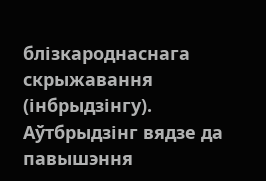блізкароднаснага скрыжавання (інбрыдзінгу). Аўтбрыдзінг вядзе да павышэння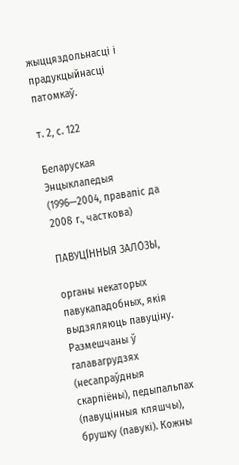жыццяздольнасці і прадукцыйнасці патомкаў.

т. 2, с. 122

Беларуская Энцыклапедыя (1996—2004, правапіс да 2008 г., часткова)

ПАВУЦІ́ННЫЯ ЗАЛО́ЗЫ,

органы некаторых павукападобных, якія выдзяляюць павуціну. Размешчаны ў галавагрудзях (несапраўдныя скарпіёны), педыпальпах (павуцінныя кляшчы), брушку (павукі). Кожны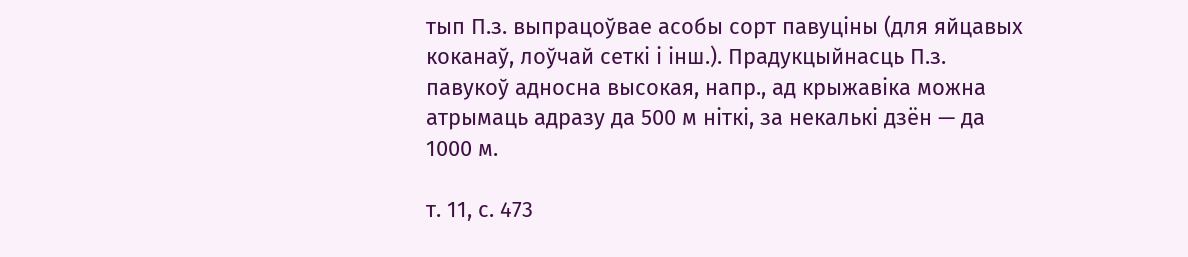тып П.з. выпрацоўвае асобы сорт павуціны (для яйцавых коканаў, лоўчай сеткі і інш.). Прадукцыйнасць П.з. павукоў адносна высокая, напр., ад крыжавіка можна атрымаць адразу да 500 м ніткі, за некалькі дзён — да 1000 м.

т. 11, с. 473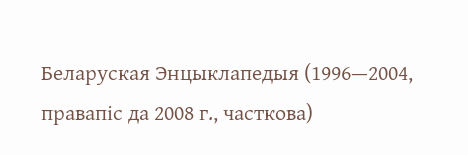Беларуская Энцыклапедыя (1996—2004, правапіс да 2008 г., часткова)